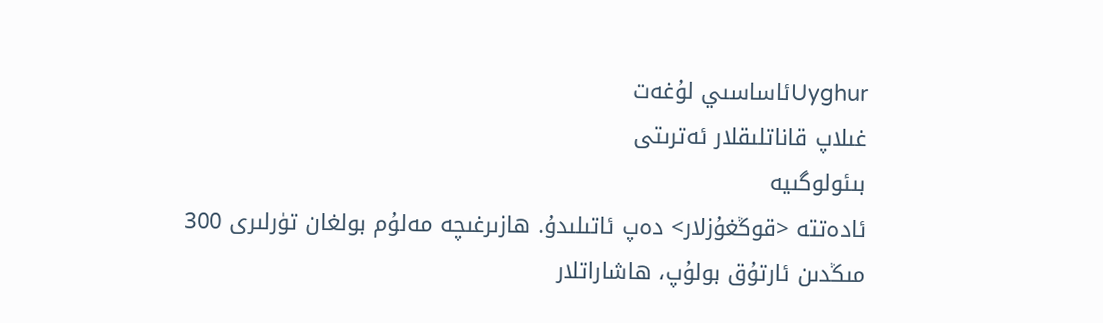Uyghurئاساسىي لۇغەت
غىلاپ قاناتلىقلار ئەترىتى
بىئولوگىيە
ئادەتتە <قوڭغۇزلار> دەپ ئاتىلىدۇ. ھازىرغىچە مەلۇم بولغان تۈرلىرى 300 مىڭدىن ئارتۇق بولۇپ، ھاشاراتلار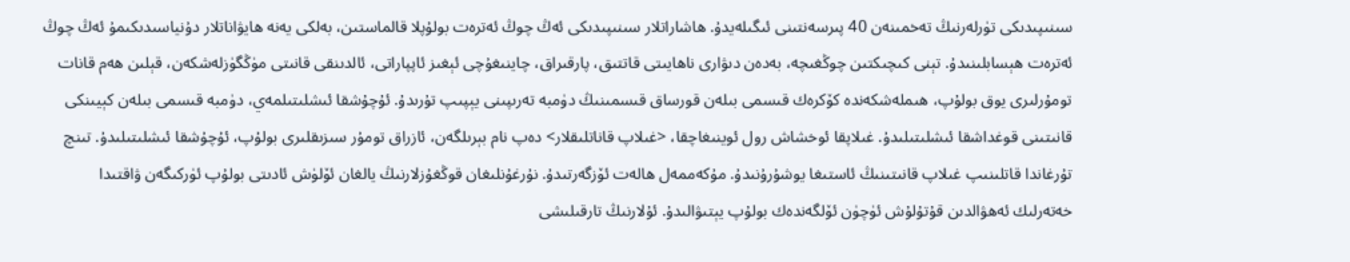سىنىپىدىكى تۈرلەرنىڭ تەخمىنەن 40 پىرسەنتىنى ئىگىلەيدۇ. ھاشاراتلار سىنىپىدىكى ئەڭ چوڭ ئەترەت بولۇپلا قالماستىن، بەلكى يەنە ھايۋاناتلار دۇنياسىدىكىمۇ ئەڭ چوڭ ئەترەت ھېسابلىنىدۇ. تېنى كىچىكتىن چوڭغىچە، بەدەن دىۋارى ناھايىتى قاتتىق، پارقىراق، چاينىغۇچى ئېغىز ئاپپاراتى، ئالدىنقى قانىتى مۈڭگۈزلەشكەن، قېلىن ھەم قانات تومۇرلىرى يوق بولۇپ، ھىملەشكەندە كۆكرەك قىسمى بىلەن قورساق قىسمىنىڭ دۈمبە تەرىپىنى يېپىپ تۇرىدۇ. ئۇچۇشقا ئىشلىتىلمەي، دۈمبە قىسمى بىلەن كېيىنكى قانىتىنى قوغداشقا ئىشلىتىلىدۇ. غىلاپقا ئوخشاش رول ئوينىغاچقا، <غىلاپ قاناتلىقلار> دەپ نام بېرىلگەن، ئازراق تومۇر سىزىقلىرى بولۇپ، ئۇچۇشقا ئىشلىتىلىدۇ. تىنچ تۇرغاندا قاتلىنىپ غىلاپ قانىتىنىڭ ئاستىغا يوشۇرۇنىدۇ. مۇكەممەل ھالەت ئۆزگەرتىدۇ. نۇرغۇنلىغان قوڭغۇزلارنىڭ يالغان ئۆلۈش ئادىتى بولۇپ ئۈركىگەن ۋاقتىدا خەتەرلىك ئەھۋالدىن قۇتۇلۇش ئۈچۈن ئۆلگەندەك بولۇپ يېتىۋالىدۇ. ئۇلارنىڭ تارقىلىشى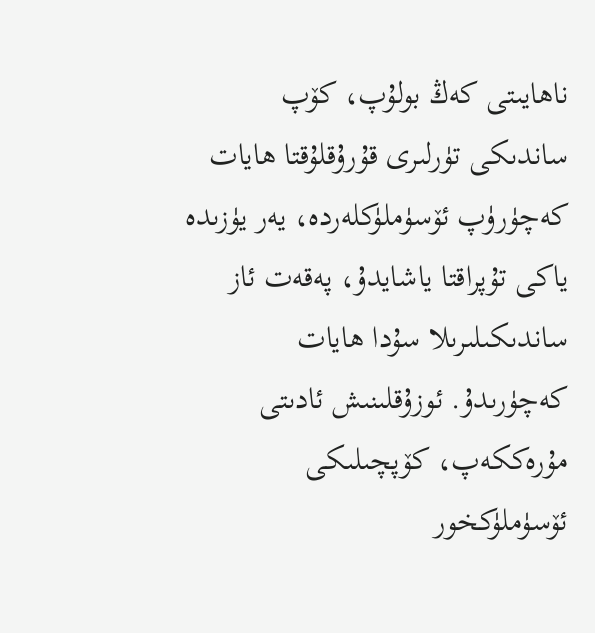ناھايىتى كەڭ بولۇپ، كۆپ ساندىكى تۈرلىرى قۇرۇقلۇقتا ھايات كەچۈرۈپ ئۆسۈملۈكلەردە، يەر يۈزىدە ياكى تۇپراقتا ياشايدۇ، پەقەت ئاز ساندىكىلىرىلا سۇدا ھايات كەچۈرىدۇ. ئوزۇقلىنىش ئادىتى مۇرەككەپ، كۆپچىلىكى ئۆسۈملۈكخور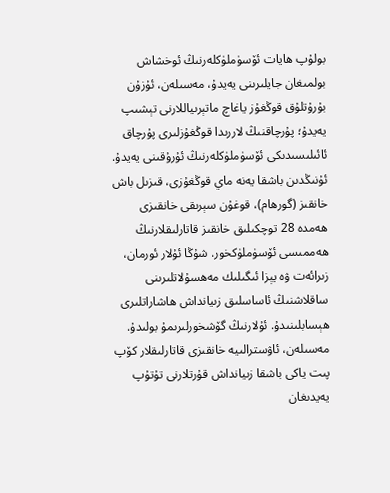بولۇپ ھايات ئۆسۈملۈكلەرنىڭ ئوخشاش بولمىغان جايلىرىنى يەيدۇ، مەسىلەن، ئۇزۇن بۇرۇتلۇق قوڭغۇز ياغاچ ماتېرىياللارنى تېشىپ يەيدۇ؛ پۇرچاقنىڭ لاررىدا قوڭغۇزلىرى پۇرچاق ئائىلىسىدىكى ئۆسۈملۈكلەرنىڭ ئۇرۇقىنى يەيدۇ. ئۇنىڭدىن باشقا يەنە ماي قوڭغۇزى، قىزىل باش خانقىز (گورھام)، قوغۇن سېرىقى خانقىزى ھەمدە 28 توچكىلىق خانقىز قاتارلىقلارنىڭ ھەممىسى ئۆسۈملۈكخور. شۇڭا ئۇلار ئورمان، زىرائەت ۋە يېزا ئىگىلىك مەھسۇلاتلىرىنى ساقلاشنىڭ ئاساسلىق زىيانداش ھاشاراتلىرى ھېسابلىنىدۇ. ئۇلارنىڭ گۆشخورلىرىمۇ بولىدۇ. مەسىلەن، ئاۋسترالىيە خانقىزى قاتارلىقلار كۆپ پىت ياكى باشقا زىيانداش قۇرتلارنى تۇتۇپ يەيدىغان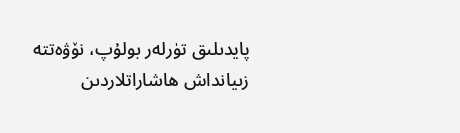پايدىلىق تۈرلەر بولۇپ، نۆۋەتتە زىيانداش ھاشاراتلاردىن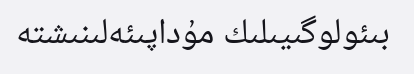بىئولوگىيىلىك مۇداپىئەلىنىشتە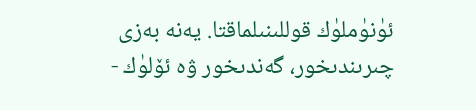ئۈنۈملۈك قوللىنىلماقتا. يەنە بەزى چىرىندىخور، گەندىخور ۋە ئۆلۈك -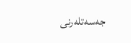جەسەتلەرنى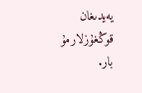يەيدىغان قوڭغۇزلارمۇ بار.